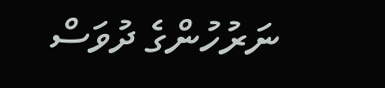ނަރުހުންގެ ދުވަސް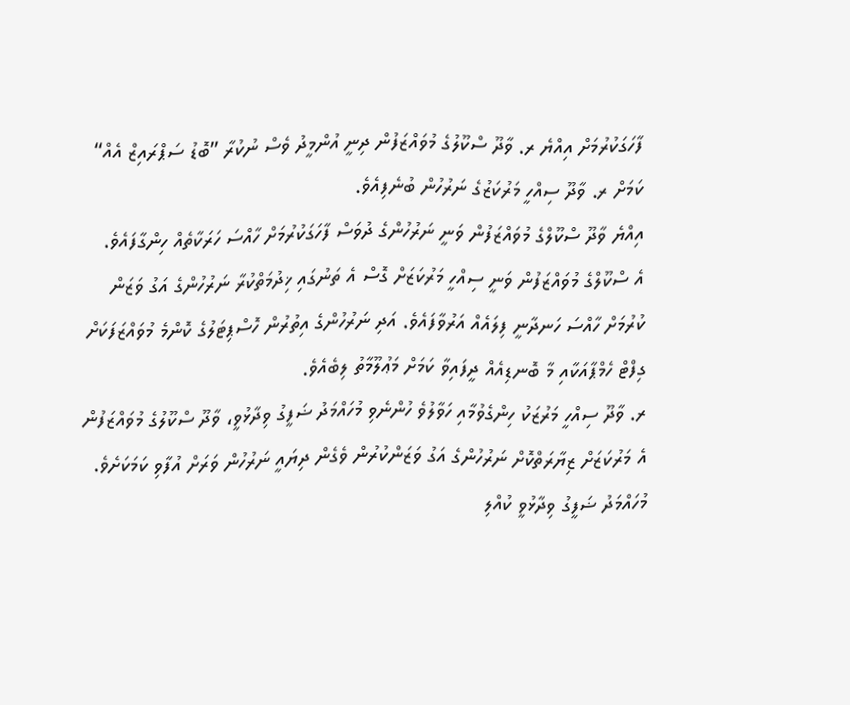ފާހަގަކުރުމަށް އިއްޔެ ރ. ވާދޫ ސްކޫލުގެ މުވައްޒަފުން ދިނީ އުންމީދު ވެސް ނުކުރާ ”ބޮޑު ސަޕްރައިޒް އެއް“ ކަމަށް ރ. ވާދޫ ސިއްހީ މަރުކަޒުގެ ނަރުހުން ބުނެފިއެވެ.
އިއްޔެ ވާދޫ ސްކޫލްގެ މުވައްޒަފުން ވަނީ ނަރުހުންގެ ދުވަސް ފާހަގަކުރުމަށް ހާއްސަ ހަރަކާތެއް ހިންގާފައެވެ.
އެ ސްކޫލްގެ މުވައްޒަފުން ވަނީ ސިއްހީ މަރުކަޒަށް ގޮސް އެ ތަނުގައި ޚިދުމަތްކުރާ ނަރުހުންގެ އަގު ވަޒަން ކުރުމަށް ހާއްސަ ހަނދާނީ ފިލައެއް އަރުވާފައެވެ. އަދި ނަރުހުންގެ އިތުރުން ހޮސްޕިޓަލުގެ ކޮންމެ މުވައްޒަފަކަށް ގިފްޓް ހެމްޕާއަކާއި މާ ބޮނޑިއެއް ދީފައިވާ ކަމަށް މަޢުލޫމާތު ލިބެއެވެ.
ރ. ވާދޫ ސިއްހީ މަރުޒަކު ހިންގެވުމާއި ހަވާލުވެ ހުންނެވި މުހައްމަދު ޟަފީގު ވިދާޅުވީ، ވާދޫ ސްކޫލުގެ މުވައްޒަފުން އެ މަރުކަޒަށް ޒިޔާރަތްކޮށް ނަރުހުންގެ އަގު ވަޒަންކުރުން ވެގެން ދިޔައީ ނަރުހުން ވަރަށް އުފާވި ކަމަކަށެވެ. މުހައްމަދު ޟަފީގު ވިދާޅުވީ ކުއްލި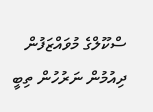ސްކޫލްގެ މުވައްޒަފުން ދިއުމުން ނަރުހުން ތިބީ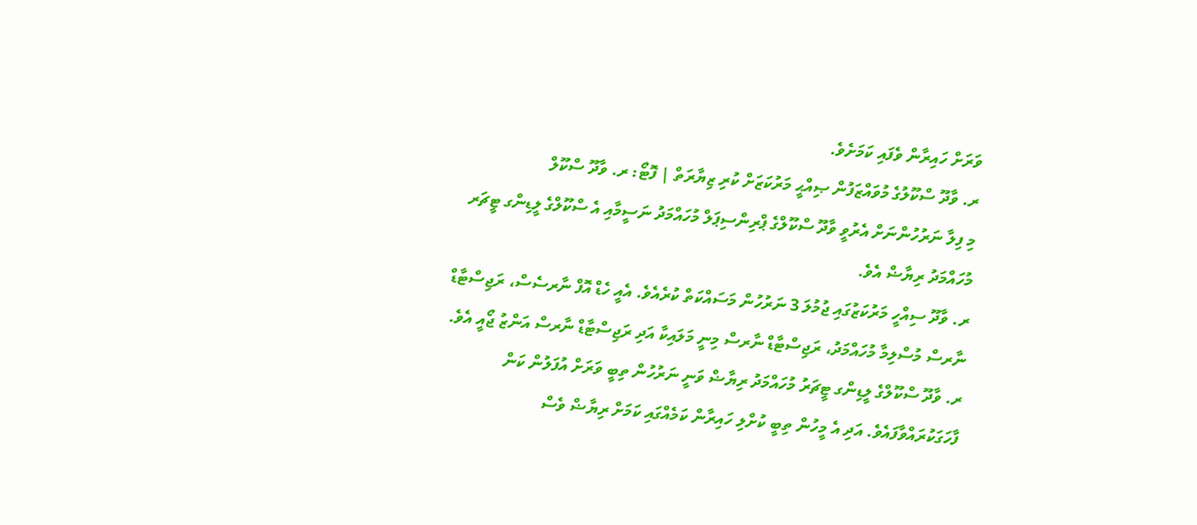ވަރަށް ހައިރާން ވެފައި ކަމަށެވެ.
ރ. ވާދޫ ސްކޫލުގެ މުވައްޒަފުން ޞިއްޙީ މަރުކަޒަށް ކުރި ޒިޔާރަތް | ފޮޓޯ: ރ. ވާދޫ ސްކޫލް
މި ފިލާ ނަރުހުންނަށް އެރުވީ ވާދޫ ސްކޫލްގެ ޕްރިންސިޕަލް މުހައްމަދު ނަސީމާއި އެ ސްކޫލްގެ ލީޑިންގ ޓީޗަރ މުހައްމަދު ރިޔާޟް އެވެ.
ރ. ވާދޫ ސިއްހީ މަރުކަޒުގައި ޖުމުލަ 3 ނަރުހުން މަސައްކަތް ކުރެއެވެ. އެއީ ހެޑް އޮފް ނާރސެސް، ރަޖިސްޓާޑް ނާރސް މުސްލިމާ މުހައްމަދު، ރަޖިސްޓާޑް ނާރސް މިނީ މަލައިކާ އަދި ރަޖިސްޓާޑް ނާރސް އަންޒު ޖޯއީ އެވެ.
ރ. ވާދޫ ސްކޫލްގެ ލީޑިންގ ޓީޗަރު މުހައްމަދު ރިޔާޟް ވަނީ ނަރުހުން ތިބީ ވަރަށް އުފަލުން ކަން ފާހަގަކުރައްވާފައެވެ. އަދި އެ މީހުން ތިބީ ކުށްލި ހައިރާން ކަމެއްގައި ކަމަށް ރިޔާޟް ވެސް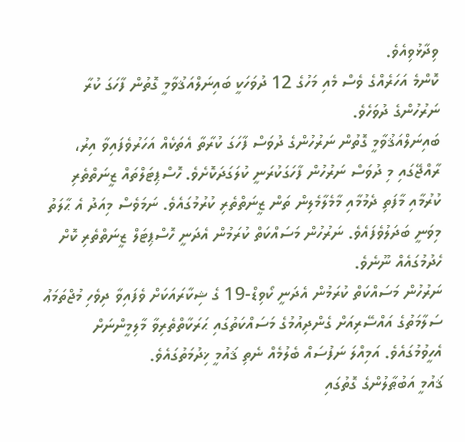ވިދާޅުވިއެވެ.
ކޮންމެ އަހަރެއްގެ ވެސް މެއި މަހުގެ 12 ދުވަހަކީ ބައިނަލްއަޤުވާމީ ގޮތުން ފާހަގަ ކުރާ ނަރުހުންގެ ދުވަހެވެ.
ބައިނަލްއަޤުވާމީ ގޮތުން ނަރުހުންގެ ދުވަސް ފާހަގަ ކުރާތާ އެތަކެއް އަހަރުވެފައިވާ އިރު، ރާއްޖޭގައި މި ދުވަސް ނަރުހުން ފާހަގަކުރަނީ ކުލަގަދަކޮށެވެ. ހޮސްޕިޓަލްތައް ޒީނަތްތެރި ކުރުމާއި މާފަތި ދެމުމާއި މާމެލާމެލިން ތަން ޒީނަތްތެރި ކުރުމުގައެވެ. ނަމަވެސް މިއަދު އެ ޙާލަތު މިވަނީ ބަދަލުވެފައެވެ. ނަރުހުން މަސައްކަތް ކުރަމުން އެދަނީ ހޮސްޕިޓަލް ޒީނަތްތެރި ކޮށް ހެދުމުގައެއް ނޫނެވެ.
ނަރުހުން މަސައްކަތް ކުރަމުން އެދަނީ ކޯވިޑް-19 ގެ ޝިކާރައަކަށް ވެފައިވާ ދިވެހި މުޖްތަމަޢު ސަލާމަތުގެ އައްސޭރިއަށް ގެންދިއުމުގެ މަސައްކަތުގައި ޙަރަކާތްތެރިވާ މާލިމީންނަށް އެހީވުމުގައެވެ. އަމިއްލަ ނަފުސައް ބެލުމެއް ނެތި ޤައުމީ ޚިދުމަތުގައެވެ.
ޤައުމީ އަބުޠާލުންގެ ގޮތުގައި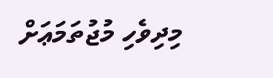މިދިވެހި މުޖުތަމަޢަށް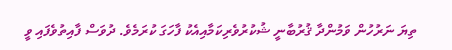ތިޔަ ނަރުހުން ވަމުންދާ ޤުރުބާނީ ޝުކުރުވެރިކަމާއިއެކު ފާހަގަ ކުރަމެވެ. ދުވަސް ފާއިތުވެފައި ވީ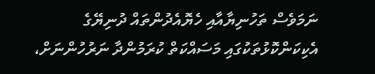ނަމަވެސް ތަހުނިޔާއާއި ހެޔޮއެދުންތައް ދުނިޔޭގެ އެކިކަންކޮޅުތަކުގައި މަސައްކަތް ކުރަމުންދާ ނަރުހުންނަށް،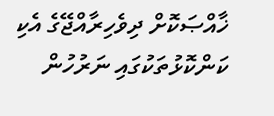ޚާއްޞަކޮށް ދިވެހިރާއްޖޭގެ އެކި ކަންކޮޅުތަކުގައި ނަރުހުން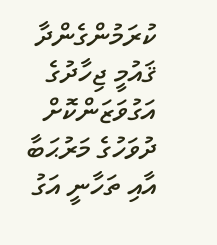ކުރަމުންގެންދާ ޤައުމީ ޖިހާދުގެ އަގުވަޒަންކޮށް ދުވަހުގެ މަރުޙަބާ އާއި ތަހާނީ އަގު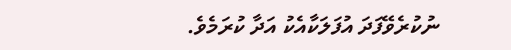ނުކުރެވޭފަދަ އުފަލަކާއެކު އަދާ ކުރަމެވެ.